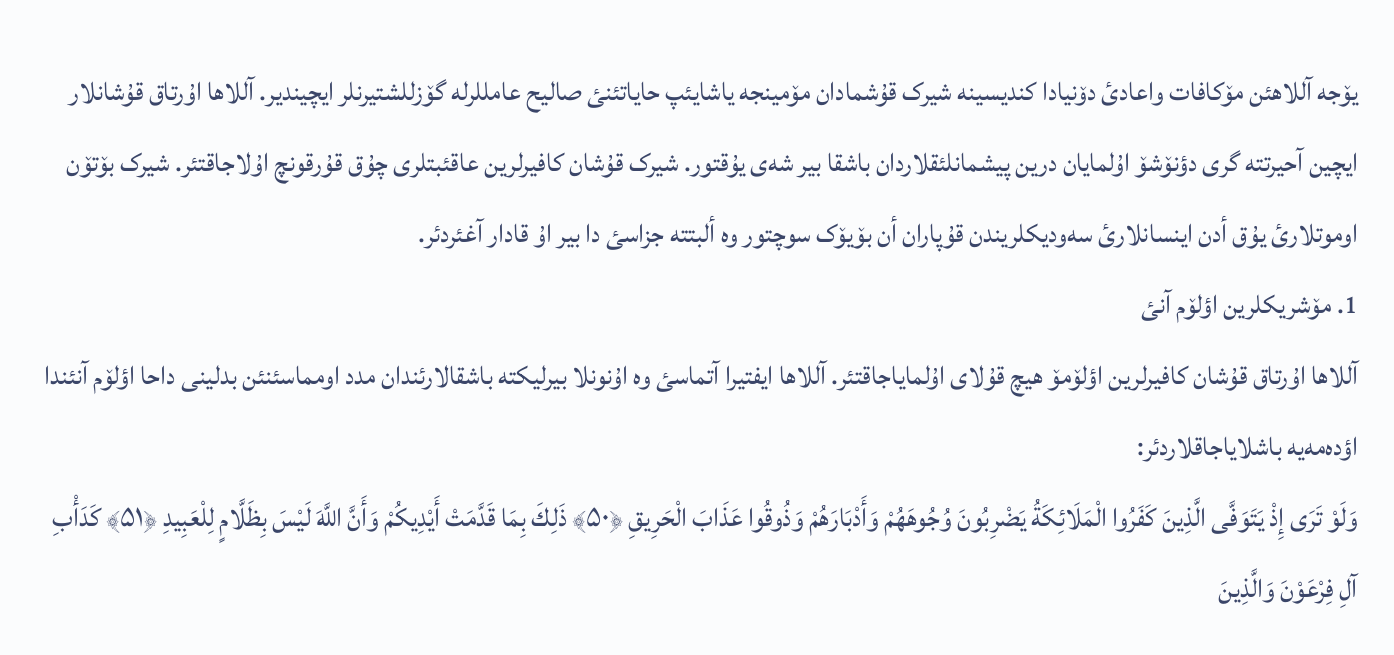یۆجە آللاهئن مۆکافات واعادئ دۆنیادا کندیسینە شیرک قۇشمادان مۆمینجە یاشایئپ حایاتئنئ صالیح عامللرلە گۆزللشتیرنلر ایچیندیر. آللاها اۇرتاق قۇشانلار ایچین آحیرتتە گری دؤنۆشۆ اۇلمایان درین پیشمانلئقلاردان باشقا بیر شەی یۇقتور. شیرک قۇشان کافیرلرین عاقئبتلری چۇق قۇرقونچ اۇلاجاقتئر. شیرک بۆتۆن اوموتلارئ یۇق أدن اینسانلارئ سەودیکلریندن قۇپاران أن بۆیۆک سوچتور وە ألبتتە جزاسئ دا بیر اۇ قادار آغئردئر.
1. مۆشریکلرین اؤلۆم آنئ
آللاها اۇرتاق قۇشان کافیرلرین اؤلۆمۆ هیچ قۇلای اۇلمایاجاقتئر. آللاها ایفتیرا آتماسئ وە اۇنونلا بیرلیکتە باشقالارئندان مدد اومماسئنئن بدلینی داحا اؤلۆم آنئندا اؤدەمەیە باشلایاجاقلاردئر:
وَلَوْ تَرَى إِذْ يَتَوَفَّى الَّذِينَ كَفَرُوا الْمَلَائِكَةُ يَضْرِبُونَ وُجُوهَهُمْ وَأَدْبَارَهُمْ وَذُوقُوا عَذَابَ الْحَرِيقِ ﴿۵۰﴾ ذَلِكَ بِمَا قَدَّمَتْ أَيْدِيكُمْ وَأَنَّ اللَّهَ لَيْسَ بِظَلَّامٍ لِلْعَبِيدِ ﴿۵۱﴾ كَدَأْبِ آلِ فِرْعَوْنَ وَالَّذِينَ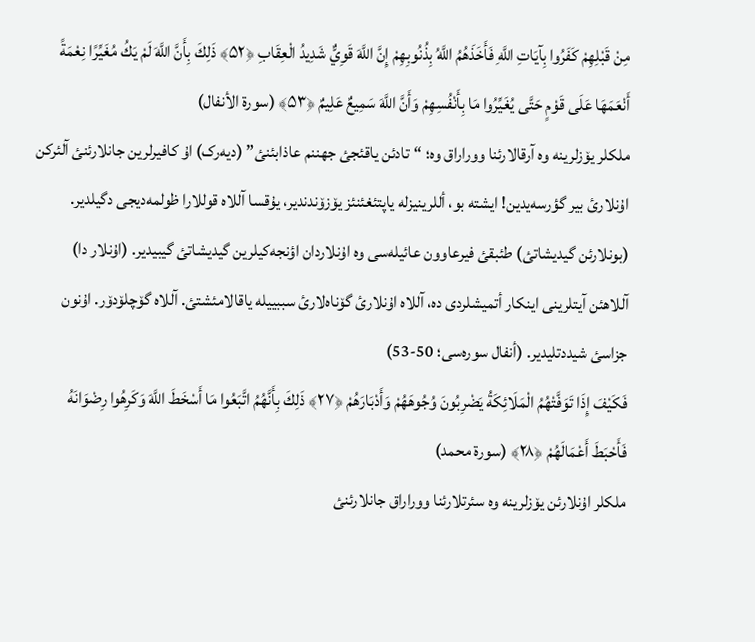مِنْ قَبْلِهِمْ كَفَرُوا بِآيَاتِ اللَّهِ فَأَخَذَهُمُ اللَّهُ بِذُنُوبِهِمْ إِنَّ اللَّهَ قَوِيٌّ شَدِيدُ الْعِقَابِ ﴿۵۲﴾ ذَلِكَ بِأَنَّ اللَّهَ لَمْ يَكُ مُغَيِّرًا نِعْمَةً أَنْعَمَهَا عَلَى قَوْمٍ حَتَّى يُغَيِّرُوا مَا بِأَنْفُسِهِمْ وَأَنَّ اللَّهَ سَمِيعٌ عَلِيمٌ ﴿۵۳﴾ (سورة الأنفال)
ملکلر یۆزلرینە وە آرقالارئنا ووراراق وە؛ “تادئن یاقئجئ جهننم عاذابئنئ” (دیەرک) اۇ کافیرلرین جانلارئنئ آلئرکن اۇنلارئ بیر گؤرسەیدین! ایشتە بو، أللرینیزلە یاپتئغئنئز یۆزۆندندیر، یۇقسا آللاە قوللارا ظولمەدیجی دگیلدیر. (بونلارئن گیدیشاتئ) طئبقئ فیرعاوون عائیلەسی وە اۇنلاردان اؤنجەکیلرین گیدیشاتئ گیبیدیر. (اۇنلار دا) آللاهئن آیتلرینی اینکار أتمیشلردی دە، آللاە اۇنلارئ گۆناەلارئ سببییلە یاقالامئشتئ. آللاە گۆچلۆدۆر. اۇنون جزاسئ شیددتلیدیر. (أنفال سورەسی؛ 50-53)
فَكَيْفَ إِذَا تَوَفَّتْهُمُ الْمَلَائِكَةُ يَضْرِبُونَ وُجُوهَهُمْ وَأَدْبَارَهُمْ ﴿۲۷﴾ ذَلِكَ بِأَنَّهُمُ اتَّبَعُوا مَا أَسْخَطَ اللَّهَ وَكَرِهُوا رِضْوَانَهُ فَأَحْبَطَ أَعْمَالَهُمْ ﴿۲۸﴾ (سورة محمد)
ملکلر اۇنلارئن یۆزلرینە وە سئرتلارئنا ووراراق جانلارئنئ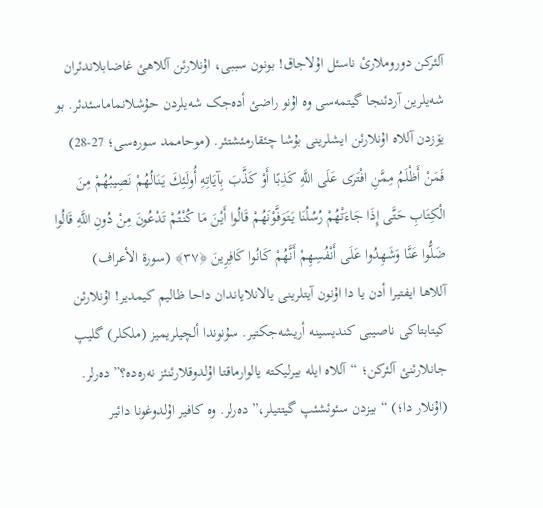آلئرکن دوروملارئ ناسئل اۇلاجاق! بونون سببی، اۇنلارئن آللاهئ غاضابلاندئران شەیلرین آردئنجا گیتمەسی وە اۇنو راضئ أدەجک شەیلردن حۇشلانماماسئدئر. بو یۆزدن آللاە اۇنلارئن ایشلرینی بۇشا چئقارمئشتئر. (موحاممد سورەسی؛ 27-28)
فَمَنْ أَظْلَمُ مِمَّنِ افْتَرَى عَلَى اللَّهِ كَذِبًا أَوْ كَذَّبَ بِآيَاتِهِ أُولَئِكَ يَنَالُهُمْ نَصِيبُهُمْ مِنَ الْكِتَابِ حَتَّى إِذَا جَاءَتْهُمْ رُسُلُنَا يَتَوَفَّوْنَهُمْ قَالُوا أَيْنَ مَا كُنْتُمْ تَدْعُونَ مِنْ دُونِ اللَّهِ قَالُوا ضَلُّوا عَنَّا وَشَهِدُوا عَلَى أَنْفُسِهِمْ أَنَّهُمْ كَانُوا كَافِرِينَ ﴿۳۷﴾ (سورة الأعراف)
آللاها ایفتیرا أدن یا دا اۇنون آیتلرینی یالانلایاندان داحا ظالیم کیمدیر! اۇنلارئن کیتابتاکی ناصیبی کندیسینە أریشەجکتیر. سۇنوندا ألچیلریمیز (ملکلر) گلیپ جانلارئنئ آلئرکن؛ “آللاە ایلە بیرلیکتە یالوارماقتا اۇلدوقلارئنئز نەرەدە؟” دەرلر. (اۇنلار دا؛) “بیزدن سئوئشئپ گیتتیلر،” دەرلر. وە کافیر اۇلدوغونا دائیر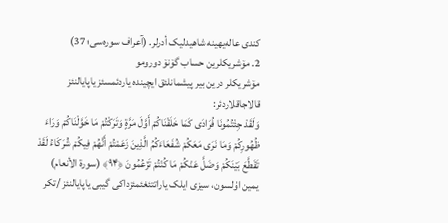کندی عالەیهینە شاهیدلیک أدرلر. (آعراف سورەسی؛ 37)
2. مۆشریکلرین حساب گۆنۆ دورومو
مۆشریکلر درین بیر پیشمانلئق ایچیندە یاردئمسئز یاپایالنئز قالاجاقلاردئر:
وَلَقَدْ جِئْتُمُونَا فُرَادَى كَمَا خَلَقْنَاكُمْ أَوَّلَ مَرَّةٍ وَتَرَكْتُمْ مَا خَوَّلْنَاكُمْ وَرَاءَ ظُهُورِكُمْ وَمَا نَرَى مَعَكُمْ شُفَعَاءَكُمُ الَّذِينَ زَعَمْتُمْ أَنَّهُمْ فِيكُمْ شُرَكَاءُ لَقَدْ تَقَطَّعَ بَيْنَكُمْ وَضَلَّ عَنْكُمْ مَا كُنْتُمْ تَزْعُمُونَ ﴿۹۴﴾ (سورة الأنعام)
یمین اۇلسون، سیزی ایلک یاراتتئغئمئزداکی گیبی یاپایالنئز /تکر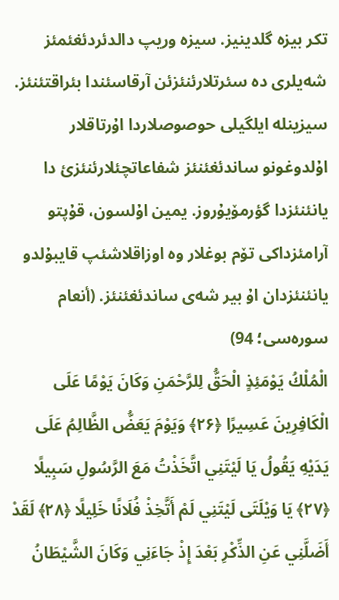تکر بیزە گلدینیز. سیزە وریپ دالدئردئغئمئز شەیلری دە سئرتلارئنئزئن آرقاسئندا بئراقتئنئز. سیزینلە ایلگیلی حوصوصلاردا اۇرتاقلار اۇلدوغونو ساندئغئنئز شفاعاتچئلارئنئزئ دا یانئنئزدا گؤرمۆیۇروز. یمین اۇلسون، قۇپتو آرامئزداکی تۆم بوغلار وە اوزاقلاشئپ قایبۇلدو یانئنئزدان اۇ بیر شەی ساندئغئنئز. (أنعام سورەسی؛ 94)
الْمُلْكُ يَوْمَئِذٍ الْحَقُّ لِلرَّحْمَنِ وَكَانَ يَوْمًا عَلَى الْكَافِرِينَ عَسِيرًا ﴿۲۶﴾ وَيَوْمَ يَعَضُّ الظَّالِمُ عَلَى يَدَيْهِ يَقُولُ يَا لَيْتَنِي اتَّخَذْتُ مَعَ الرَّسُولِ سَبِيلًا ﴿۲۷﴾ يَا وَيْلَتَى لَيْتَنِي لَمْ أَتَّخِذْ فُلَانًا خَلِيلًا ﴿۲۸﴾ لَقَدْ أَضَلَّنِي عَنِ الذِّكْرِ بَعْدَ إِذْ جَاءَنِي وَكَانَ الشَّيْطَانُ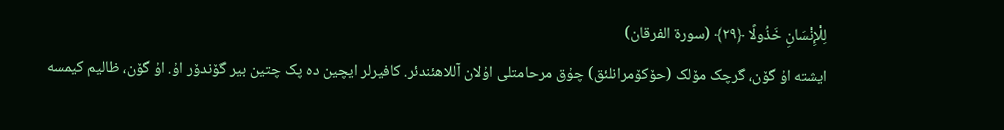لِلْإِنْسَانِ خَذُولًا ﴿۲۹﴾ (سورة الفرقان)
ایشتە اۇ گۆن، گرچک مۆلک (حۆکۆمرانلئق) چۇق مرحامتلی اۇلان آللاهئندئر. کافیرلر ایچین دە پک چتین بیر گۆندۆر اۇ. اۇ گۆن، ظالیم کیمسە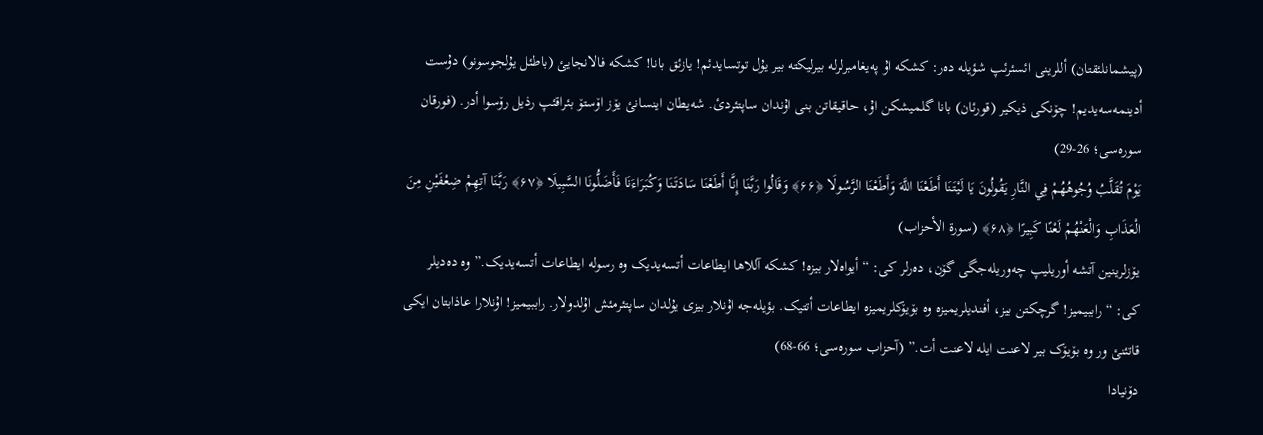(پیشمانلئقتان) أللرینی ائسئرئپ شؤیلە دەر: کشکە اۇ پەیغامبرلرلە بیرلیکتە بیر یۇل توتسایدئم! یازئق بانا! کشکە فالانجایئ (باطئل یۇلجوسونو) دۇست أدینمەسەیدیم! چۆنکی ذیکیر (قورئان) بانا گلمیشکن اۇ، حاقیقاتن بنی اۇندان ساپتئردئ. شەیطان اینسانئ یۆز اۆستۆ بئراقئپ رذیل رۆسوا أدر. (فورقان سورەسی؛ 26-29)
يَوْمَ تُقَلَّبُ وُجُوهُهُمْ فِي النَّارِ يَقُولُونَ يَا لَيْتَنَا أَطَعْنَا اللَّهَ وَأَطَعْنَا الرَّسُولَا ﴿۶۶﴾ وَقَالُوا رَبَّنَا إِنَّا أَطَعْنَا سَادَتَنَا وَكُبَرَاءَنَا فَأَضَلُّونَا السَّبِيلَا ﴿۶۷﴾ رَبَّنَا آتِهِمْ ضِعْفَيْنِ مِنَ الْعَذَابِ وَالْعَنْهُمْ لَعْنًا كَبِيرًا ﴿۶۸﴾ (سورة الأحزاب)
یۆزلرینین آتشە أوریلیپ چەوریلەجگی گۆن، دەرلر کی: “أیواەلار بیزە! کشکە آللاها ایطاعات أتسەیدیک وە رسولە ایطاعات أتسەیدیک.” وە دەدیلر کی: “راببیمیز! گرچکتن بیز، أفندیلریمیزە وە بۆیۆکلریمیزە ایطاعات أتتیک. بؤیلەجە اۇنلار بیزی یۇلدان ساپتئرمئش اۇلدولار. راببیمیز! اۇنلارا عاذابتان ایکی قاتئنئ ور وە بۆیۆک بیر لاعنت ایلە لاعنت أت.” (آحزاب سورەسی؛ 66-68)
دۆنیادا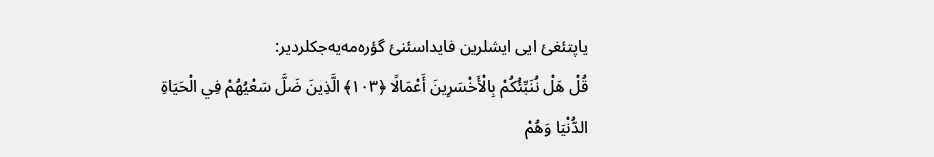یاپتئغئ ایی ایشلرین فایداسئنئ گؤرەمەیەجکلردیر:
قُلْ هَلْ نُنَبِّئُكُمْ بِالْأَخْسَرِينَ أَعْمَالًا ﴿۱۰۳﴾ الَّذِينَ ضَلَّ سَعْيُهُمْ فِي الْحَيَاةِ الدُّنْيَا وَهُمْ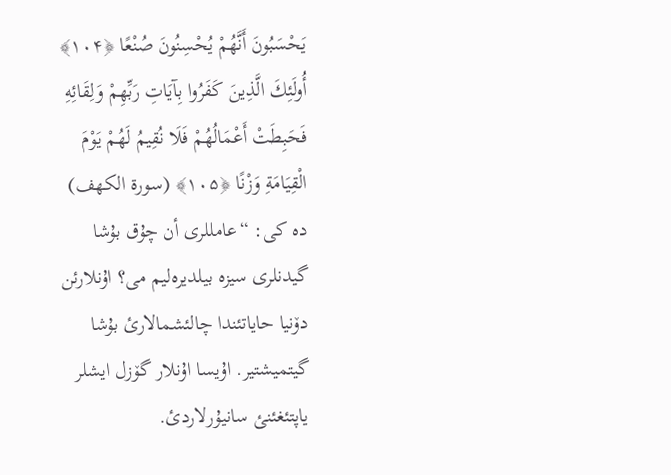يَحْسَبُونَ أَنَّهُمْ يُحْسِنُونَ صُنْعًا ﴿۱۰۴﴾ أُولَئِكَ الَّذِينَ كَفَرُوا بِآيَاتِ رَبِّهِمْ وَلِقَائِهِ فَحَبِطَتْ أَعْمَالُهُمْ فَلَا نُقِيمُ لَهُمْ يَوْمَ الْقِيَامَةِ وَزْنًا ﴿۱۰۵﴾ (سورة الکهف)
دە کی: “عامللری أن چۇق بۇشا گیدنلری سیزە بیلدیرەلیم می؟ اۇنلارئن دۆنیا حایاتئندا چالئشمالارئ بۇشا گیتمیشتیر. اۇیسا اۇنلار گۆزل ایشلر یاپتئغئنئ سانیۇرلاردئ.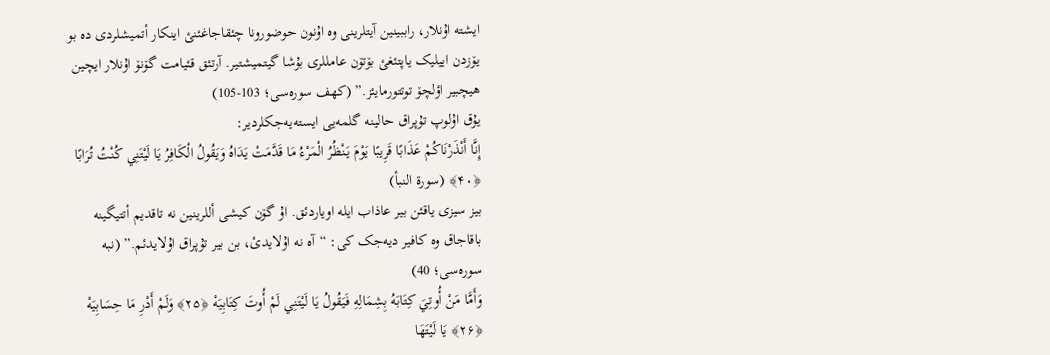ایشتە اۇنلار، راببینین آیتلرینی وە اۇنون حوضورونا چئقاجاغئنئ اینکار أتمیشلردی دە بو یۆزدن اییلیک یاپتئغئ بۆتۆن عامللری بۇشا گیتمیشتیر. آرتئق قئیامت گۆنۆ اۇنلار ایچین هیچبیر اؤلچۆ توتتورمایئز.” (کهف سورەسی؛ 103-105)
یۇق اۇلوپ تۇپراق حالینە گلمەیی ایستەیەجکلردیر:
إِنَّا أَنْذَرْنَاكُمْ عَذَابًا قَرِيبًا يَوْمَ يَنْظُرُ الْمَرْءُ مَا قَدَّمَتْ يَدَاهُ وَيَقُولُ الْكَافِرُ يَا لَيْتَنِي كُنْتُ تُرَابًا ﴿۴۰﴾ (سورة النبأ)
بیز سیزی یاقئن بیر عاذاب ایلە اویاردئق. اۇ گۆن کیشی أللرینین نە تاقدیم أتتیگینە باقاجاق وە کافیر دیەجک کی: “آە نە اۇلایدئ، بن بیر تۇپراق اۇلایدئم.” (نبە سورەسی؛ 40)
وَأَمَّا مَنْ أُوتِيَ كِتَابَهُ بِشِمَالِهِ فَيَقُولُ يَا لَيْتَنِي لَمْ أُوتَ كِتَابِيَهْ ﴿۲۵﴾ وَلَمْ أَدْرِ مَا حِسَابِيَهْ ﴿۲۶﴾ يَا لَيْتَهَا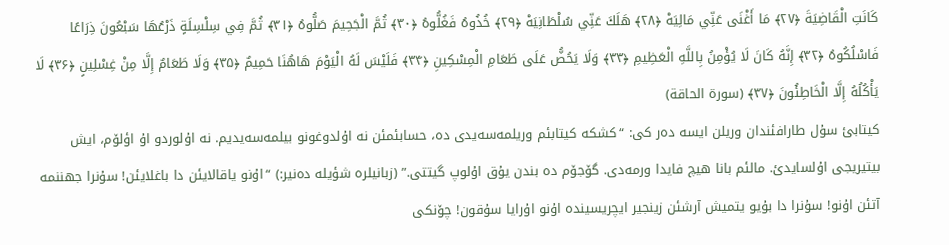كَانَتِ الْقَاضِيَةَ ﴿۲۷﴾ مَا أَغْنَى عَنِّي مَالِيَهْ ﴿۲۸﴾ هَلَكَ عَنِّي سُلْطَانِيَهْ ﴿۲۹﴾ خُذُوهُ فَغُلُّوهُ ﴿۳۰﴾ ثُمَّ الْجَحِيمَ صَلُّوهُ ﴿۳۱﴾ ثُمَّ فِي سِلْسِلَةٍ ذَرْعُهَا سَبْعُونَ ذِرَاعًا فَاسْلُكُوهُ ﴿۳۲﴾ إِنَّهُ كَانَ لَا يُؤْمِنُ بِاللَّهِ الْعَظِيمِ ﴿۳۳﴾ وَلَا يَحُضُّ عَلَى طَعَامِ الْمِسْكِينِ ﴿۳۴﴾ فَلَيْسَ لَهُ الْيَوْمَ هَاهُنَا حَمِيمٌ ﴿۳۵﴾ وَلَا طَعَامٌ إِلَّا مِنْ غِسْلِينٍ ﴿۳۶﴾ لَا يَأْكُلُهُ إِلَّا الْخَاطِئُونَ ﴿۳۷﴾ (سورة الحاقة)
کیتابئ سۇل طارافئندان وریلن ایسە دەر کی: “کشکە کیتابئم وریلمەسەیدی دە، حسابئمئن نە اۇلدوغونو بیلمەسەیدیم. نە اۇلوردو اۇ اؤلۆم، ایش بیتیریجی اۇلسایدئ. مالئم بانا هیچ فایدا ورمەدی. گۆجۆم دە بندن یۇق اۇلوپ گیتتی.” (زبانیلرە شؤیلە دەنیر:) “اۇنو یاقالایئن دا باغلایئن! سۇنرا جهننمە آتئن اۇنو! سۇنرا دا بۇیو یتمیش آرشئن زینجیر ایچریسیندە اۇنو اۇرایا سۇقون! چۆنکی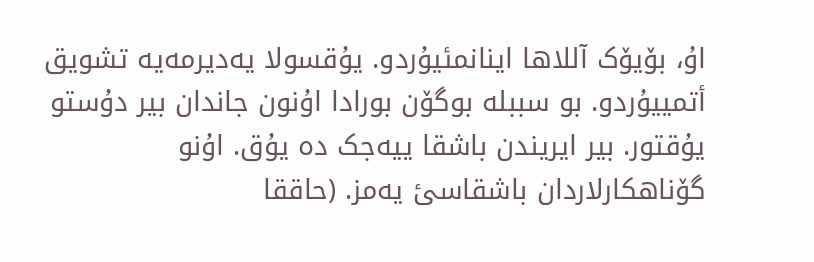اۇ، بۆیۆک آللاها اینانمئیۇردو. یۇقسولا یەدیرمەیە تشویق أتمییۇردو. بو سببلە بوگۆن بورادا اۇنون جاندان بیر دۇستو یۇقتور. بیر ایریندن باشقا ییەجک دە یۇق. اۇنو گۆناهکارلاردان باشقاسئ یەمز. (حاققا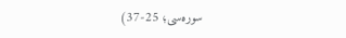سورەسی؛ 25-37)